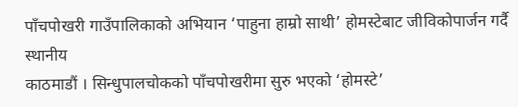पाँचपोखरी गाउँपालिकाको अभियान ‘पाहुना हाम्रो साथी’ होमस्टेबाट जीविकोपार्जन गर्दै स्थानीय
काठमाडौं । सिन्धुपालचोकको पाँचपोखरीमा सुरु भएको ‘होमस्टे’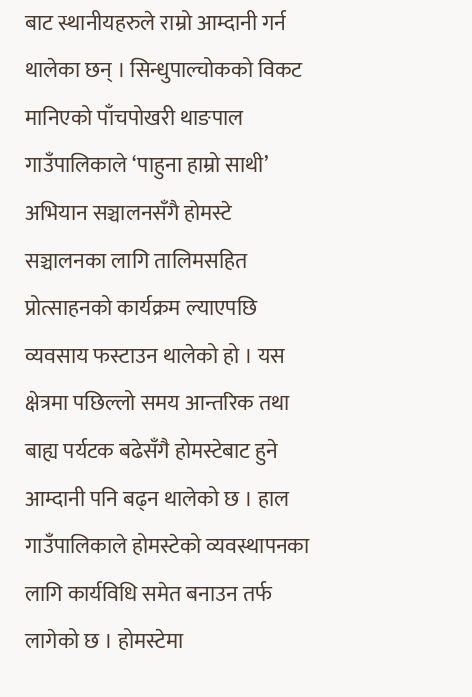बाट स्थानीयहरुले राम्रो आम्दानी गर्न थालेका छन् । सिन्धुपाल्चोकको विकट मानिएको पाँचपोखरी थाङपाल गाउँपालिकाले ‘पाहुना हाम्रो साथी’ अभियान सञ्चालनसँगै होमस्टे सञ्चालनका लागि तालिमसहित प्रोत्साहनको कार्यक्रम ल्याएपछि व्यवसाय फस्टाउन थालेको हो । यस क्षेत्रमा पछिल्लो समय आन्तरिक तथा बाह्य पर्यटक बढेसँगै होमस्टेबाट हुने आम्दानी पनि बढ्न थालेको छ । हाल गाउँपालिकाले होमस्टेको व्यवस्थापनका लागि कार्यविधि समेत बनाउन तर्फ लागेको छ । होमस्टेमा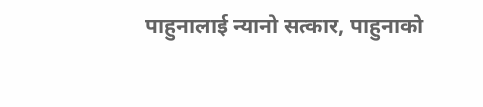पाहुनालाई न्यानो सत्कार, पाहुनाको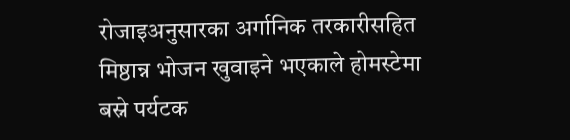रोजाइअनुसारका अर्गानिक तरकारीसहित मिष्ठान्न भोजन खुवाइने भएकाले होमस्टेमा बस्ने पर्यटक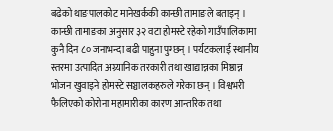बढेको थाङपालकोट मानेखर्ककी कान्छी तामाङले बताइन् । कान्छी तामाङका अनुसार ३२ वटा होमस्टे रहेको गाउँपालिकामा कुनै दिन ८० जनाभन्दा बढी पाहुना पुग्छन् । पर्यटकलाई स्थानीय स्तरमा उत्पादित अग्र्यानिक तरकारी तथा खाद्यान्नका मिष्ठान्न भोजन खुवाइने होमस्टे सञ्चालकहरुले गरेका छन् । विश्वभरी फैलिएको कोरोना महामारीका कारण आन्तरिक तथा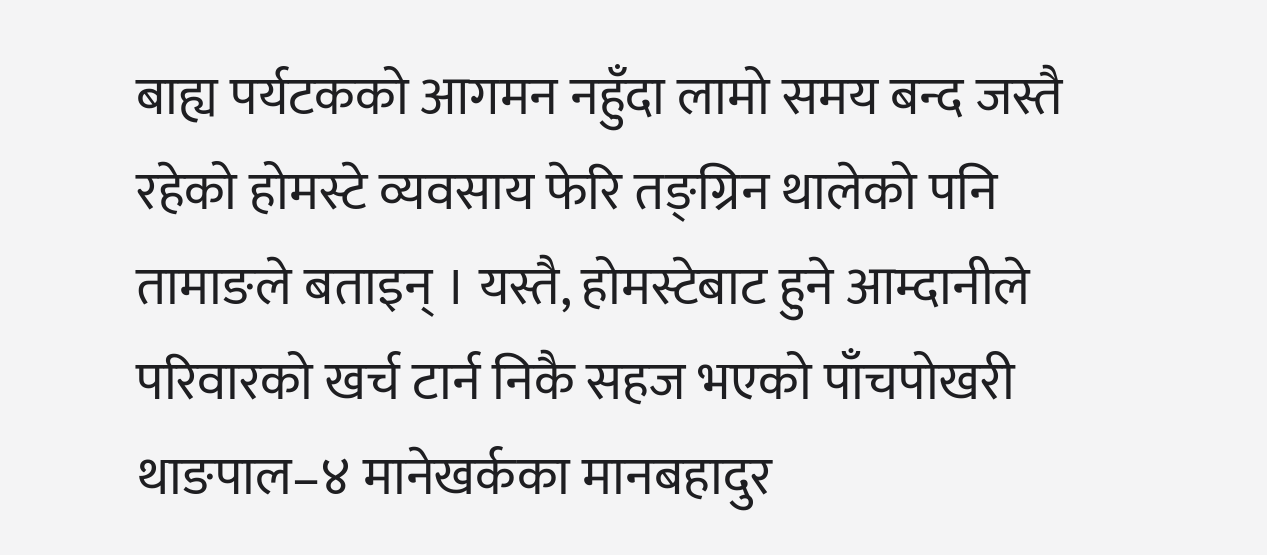बाह्य पर्यटकको आगमन नहुँदा लामो समय बन्द जस्तै रहेको होमस्टे व्यवसाय फेरि तङ्ग्रिन थालेको पनि तामाङले बताइन् । यस्तै, होमस्टेबाट हुने आम्दानीले परिवारको खर्च टार्न निकै सहज भएको पाँचपोखरी थाङपाल–४ मानेखर्कका मानबहादुर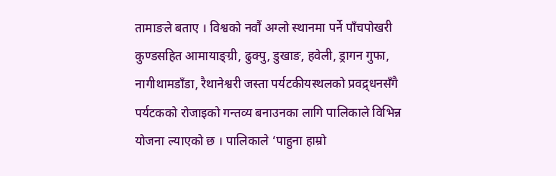तामाङले बताए । विश्वको नवौं अग्लो स्थानमा पर्ने पाँचपोखरी कुण्डसहित आमायाङ्ग्री, ढुक्पु, डुखाङ, हवेली, ड्रागन गुफा, नागीथामडाँडा, रैथानेश्वरी जस्ता पर्यटकीयस्थलको प्रवद्र्धनसँगै पर्यटकको रोजाइको गन्तव्य बनाउनका लागि पालिकाले विभिन्न योजना ल्याएको छ । पालिकाले ‘पाहुना हाम्रो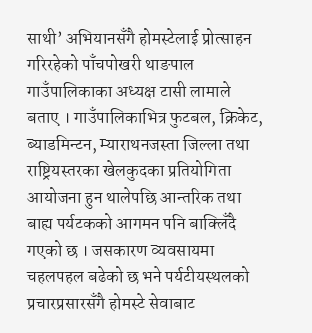साथी’ अभियानसँगै होमस्टेलाई प्रोत्साहन गरिरहेको पाँचपोखरी थाङपाल गाउँपालिकाका अध्यक्ष टासी लामाले बताए । गाउँपालिकाभित्र फुटबल, क्रिकेट, ब्याडमिन्टन, म्याराथनजस्ता जिल्ला तथा राष्ट्रियस्तरका खेलकुदका प्रतियोगिता आयोजना हुन थालेपछि आन्तरिक तथा बाह्य पर्यटकको आगमन पनि बाक्लिँदै गएको छ । जसकारण व्यवसायमा चहलपहल बढेको छ भने पर्यटीयस्थलको प्रचारप्रसारसँगै होमस्टे सेवाबाट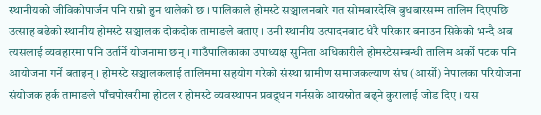स्थानीयको जीविकोपार्जन पनि राम्रो हुन थालेको छ । पालिकाले होमस्टे सञ्चालनबारे गत सोमबारदेखि बुधबारसम्म तालिम दिएपछि उत्साह बढेको स्थानीय होमस्टे सञ्चालक दोकदोक तामाङले बताए । उनी स्थानीय उत्पादनबाट धेरै परिकार बनाउन सिकेको भन्दै अब त्यसलाई व्यवहारमा पनि उर्तार्ने योजनामा छन् । गाउँपालिकाका उपाध्यक्ष सुनिता अधिकारीले होमस्टेसम्बन्धी तालिम अर्को पटक पनि आयोजना गर्ने बताइन् । होमस्टे सञ्चालकलाई तालिममा सहयोग गरेको संस्था ग्रामीण समाजकल्याण संघ (आर्सो) नेपालका परियोजना संयोजक हर्क तामाङले पाँचपोखरीमा होटल र होमस्टे व्यवस्थापन प्रवद्र्धन गर्नसके आयस्रोत बढ्ने कुरालाई जोड दिए । यस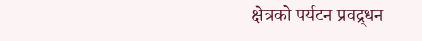क्षेत्रको पर्यटन प्रवद्र्धन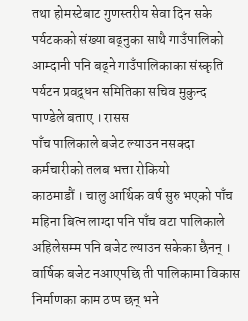तथा होमस्टेबाट गुणस्तरीय सेवा दिन सके पर्यटकको संख्या बढ्नुका साथै गाउँपालिको आम्दानी पनि बढ्ने गाउँपालिकाका संस्कृति पर्यटन प्रवद्र्धन समितिका सचिव मुकुन्द पाण्डेले बताए । रासस
पाँच पालिकाले बजेट ल्याउन नसक्दा कर्मचारीको तलब भत्ता रोकियो
काठमाडौं । चालु आर्थिक वर्ष सुरु भएको पाँच महिना बित्न लाग्दा पनि पाँच वटा पालिकाले अहिलेसम्म पनि बजेट ल्याउन सकेका छैनन् । वार्षिक बजेट नआएपछि ती पालिकामा विकास निर्माणका काम ठप्प छन् भने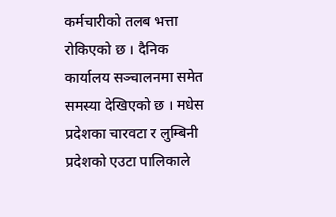कर्मचारीको तलब भत्ता रोकिएको छ । दैनिक कार्यालय सञ्चालनमा समेत समस्या देखिएको छ । मधेस प्रदेशका चारवटा र लुम्बिनी प्रदेशको एउटा पालिकाले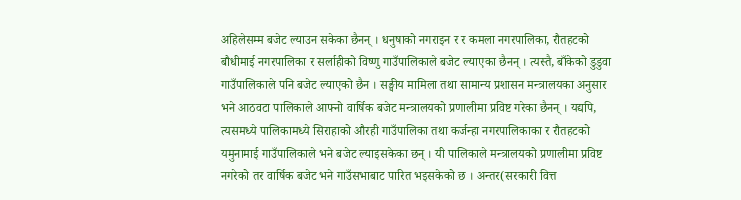अहिलेसम्म बजेट ल्याउन सकेका छैनन् । धनुषाको नगराइन र र कमला नगरपालिका, रौतहटको बौधीमाई नगरपालिका र सर्लाहीको विष्णु गाउँपालिकाले बजेट ल्याएका छैनन् । त्यस्तै, बाँकेको डुडुवा गाउँपालिकाले पनि बजेट ल्याएको छैन । सङ्घीय मामिला तथा सामान्य प्रशासन मन्त्रालयका अनुसार भने आठवटा पालिकाले आफ्नो वार्षिक बजेट मन्त्रालयको प्रणालीमा प्रविष्ट गरेका छैनन् । यद्यपि, त्यसमध्ये पालिकामध्ये सिराहाको औरही गाउँपालिका तथा कर्जन्हा नगरपालिकाका र रौतहटको यमुनामाई गाउँपालिकाले भने बजेट ल्याइसकेका छन् । यी पालिकाले मन्त्रालयको प्रणालीमा प्रविष्ट नगरेको तर वार्षिक बजेट भने गाउँसभाबाट पारित भइसकेको छ । अन्तर(सरकारी वित्त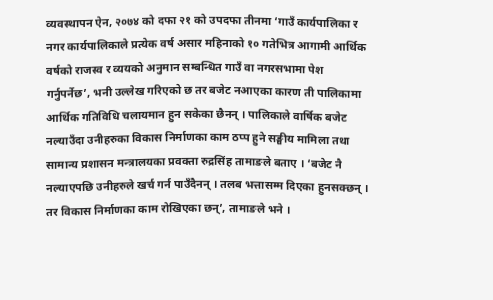व्यवस्थापन ऐन, २०७४ को दफा २१ को उपदफा तीनमा ‘गाउँ कार्यपालिका र नगर कार्यपालिकाले प्रत्येक वर्ष असार महिनाको १० गतेभित्र आगामी आर्थिक वर्षको राजस्व र व्ययको अनुमान सम्बन्धित गाउँ वा नगरसभामा पेश गर्नुपर्नेछ’, भनी उल्लेख गरिएको छ तर बजेट नआएका कारण ती पालिकामा आर्थिक गतिविधि चलायमान हुन सकेका छैनन् । पालिकाले वार्षिक बजेट नल्याउँदा उनीहरुका विकास निर्माणका काम ठप्प हुने सङ्घीय मामिला तथा सामान्य प्रशासन मन्त्रालयका प्रवक्ता रुद्रसिंह तामाङले बताए । ‘बजेट नै नल्याएपछि उनीहरुले खर्च गर्न पाउँदैनन् । तलब भत्तासम्म दिएका हुनसक्छन् । तर विकास निर्माणका काम रोखिएका छन्’, तामाङले भने ।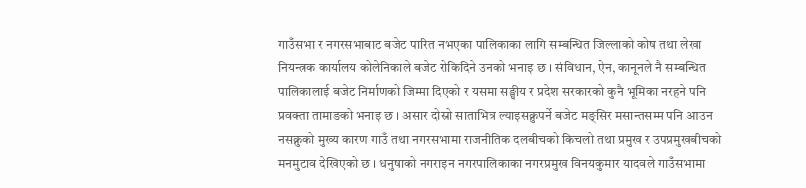गाउँसभा र नगरसभाबाट बजेट पारित नभएका पालिकाका लागि सम्बन्धित जिल्लाको कोष तथा लेखा नियन्त्रक कार्यालय कोलेनिकाले बजेट रोकिदिने उनको भनाइ छ । संविधान, ऐन, कानूनले नै सम्बन्धित पालिकालाई बजेट निर्माणको जिम्मा दिएको र यसमा सङ्घीय र प्रदेश सरकारको कुनै भूमिका नरहने पनि प्रवक्ता तामाङको भनाइ छ । असार दोस्रो साताभित्र ल्याइसक्नुपर्ने बजेट मङ्सिर मसान्तसम्म पनि आउन नसक्नुको मुख्य कारण गाउँ तथा नगरसभामा राजनीतिक दलबीचको किचलो तथा प्रमुख र उपप्रमुखबीचको मनमुटाव देखिएको छ । धनुषाको नगराइन नगरपालिकाका नगरप्रमुख विनयकुमार यादवले गाउँसभामा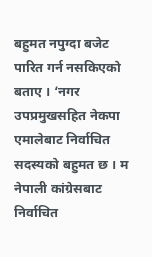बहुमत नपुग्दा बजेट पारित गर्न नसकिएको बताए । ‘नगर उपप्रमुखसहित नेकपा एमालेबाट निर्वाचित सदस्यको बहुमत छ । म नेपाली कांग्रेसबाट निर्वाचित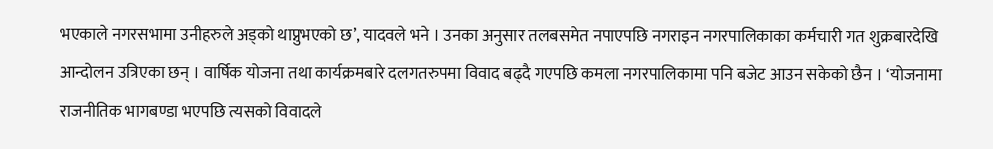भएकाले नगरसभामा उनीहरुले अड्को थाप्नुभएको छ’, यादवले भने । उनका अनुसार तलबसमेत नपाएपछि नगराइन नगरपालिकाका कर्मचारी गत शुक्रबारदेखि आन्दोलन उत्रिएका छन् । वार्षिक योजना तथा कार्यक्रमबारे दलगतरुपमा विवाद बढ्दै गएपछि कमला नगरपालिकामा पनि बजेट आउन सकेको छैन । ‘योजनामा राजनीतिक भागबण्डा भएपछि त्यसको विवादले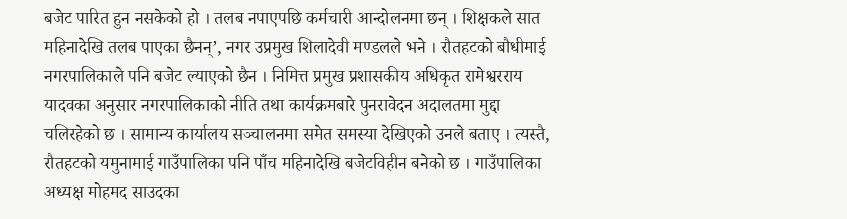बजेट पारित हुन नसकेको हो । तलब नपाएपछि कर्मचारी आन्दोलनमा छन् । शिक्षकले सात महिनादेखि तलब पाएका छैनन्’, नगर उप्रमुख शिलादेवी मण्डलले भने । रौतहटको बौधीमाई नगरपालिकाले पनि बजेट ल्याएको छैन । निमित्त प्रमुख प्रशासकीय अधिकृत रामेश्वरराय यादवका अनुसार नगरपालिकाको नीति तथा कार्यक्रमबारे पुनरावेदन अदालतमा मुद्दा चलिरहेको छ । सामान्य कार्यालय सञ्चालनमा समेत समस्या देखिएको उनले बताए । त्यस्तै, रौतहटको यमुनामाई गाउँपालिका पनि पाँच महिनादेखि बजेटविहीन बनेको छ । गाउँपालिका अध्यक्ष मोहमद साउदका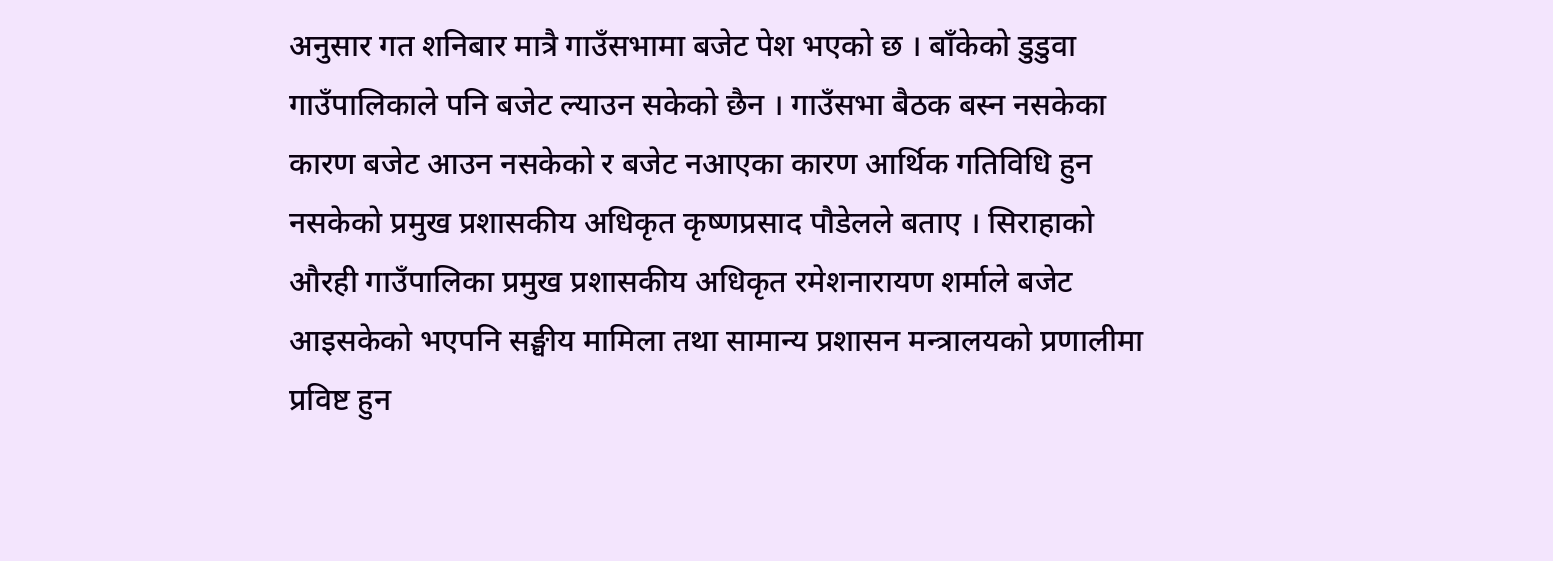अनुसार गत शनिबार मात्रै गाउँसभामा बजेट पेश भएको छ । बाँकेको डुडुवा गाउँपालिकाले पनि बजेट ल्याउन सकेको छैन । गाउँसभा बैठक बस्न नसकेका कारण बजेट आउन नसकेको र बजेट नआएका कारण आर्थिक गतिविधि हुन नसकेको प्रमुख प्रशासकीय अधिकृत कृष्णप्रसाद पौडेलले बताए । सिराहाको औरही गाउँपालिका प्रमुख प्रशासकीय अधिकृत रमेशनारायण शर्माले बजेट आइसकेको भएपनि सङ्घीय मामिला तथा सामान्य प्रशासन मन्त्रालयको प्रणालीमा प्रविष्ट हुन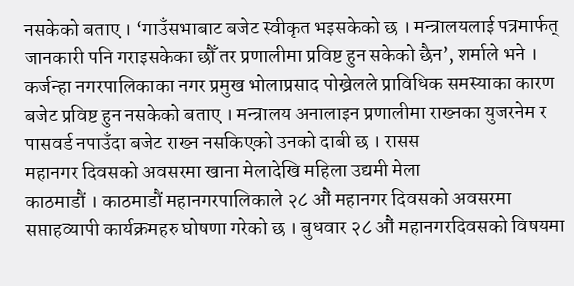नसकेको बताए । ‘गाउँसभाबाट बजेट स्वीकृत भइसकेको छ । मन्त्रालयलाई पत्रमार्फत् जानकारी पनि गराइसकेका छौँ तर प्रणालीमा प्रविष्ट हुन सकेको छैन’, शर्माले भने । कर्जन्हा नगरपालिकाका नगर प्रमुख भोलाप्रसाद पोख्रेलले प्राविधिक समस्याका कारण बजेट प्रविष्ट हुन नसकेको बताए । मन्त्रालय अनालाइन प्रणालीमा राख्नका युजरनेम र पासवर्ड नपाउँदा बजेट राख्न नसकिएको उनको दाबी छ । रासस
महानगर दिवसको अवसरमा खाना मेलादेखि महिला उद्यमी मेला
काठमाडौं । काठमाडौं महानगरपालिकाले २८ औं महानगर दिवसको अवसरमा सप्ताहव्यापी कार्यक्रमहरु घोषणा गरेको छ । बुधवार २८ औं महानगरदिवसको विषयमा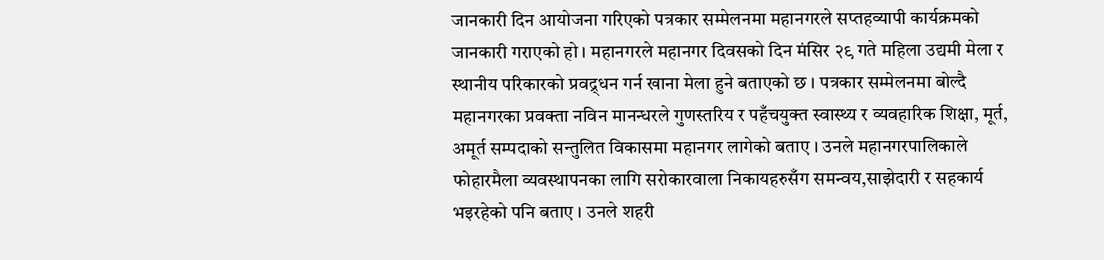जानकारी दिन आयोजना गरिएको पत्रकार सम्मेलनमा महानगरले सप्तहव्यापी कार्यक्रमको जानकारी गराएको हो । महानगरले महानगर दिवसको दिन मंसिर २९ गते महिला उद्यमी मेला र स्थानीय परिकारको प्रवद्र्धन गर्न खाना मेला हुने बताएको छ । पत्रकार सम्मेलनमा बोल्दै महानगरका प्रवक्ता नविन मानन्धरले गुणस्तरिय र पहँचयुक्त स्वास्थ्य र व्यवहारिक शिक्षा, मूर्त, अमूर्त सम्पदाको सन्तुलित विकासमा महानगर लागेको बताए । उनले महानगरपालिकाले फोहारमैला व्यवस्थापनका लागि सरोकारवाला निकायहरुसँग समन्वय,साझेदारी र सहकार्य भइरहेको पनि बताए । उनले शहरी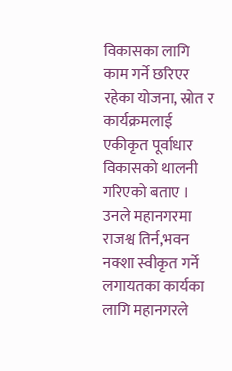विकासका लागि काम गर्ने छरिएर रहेका योजना, स्रोत र कार्यक्रमलाई एकीकृत पूर्वाधार विकासको थालनी गरिएको बताए । उनले महानगरमा राजश्व तिर्न,भवन नक्शा स्वीकृत गर्ने लगायतका कार्यका लागि महानगरले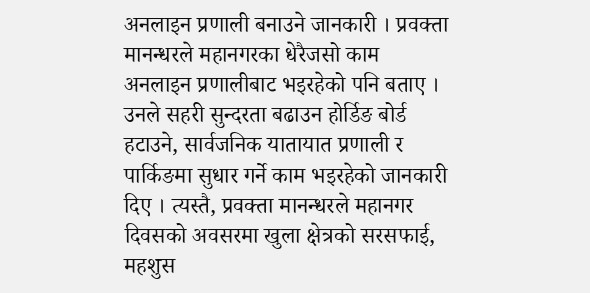अनलाइन प्रणाली बनाउने जानकारी । प्रवक्ता मानन्धरले महानगरका धेरैजसो काम अनलाइन प्रणालीबाट भइरहेको पनि बताए । उनले सहरी सुन्दरता बढाउन होर्डिङ बोर्ड हटाउने, सार्वजनिक यातायात प्रणाली र पार्किङमा सुधार गर्ने काम भइरहेको जानकारी दिए । त्यस्तै, प्रवक्ता मानन्धरले महानगर दिवसको अवसरमा खुला क्षेत्रको सरसफाई, महशुस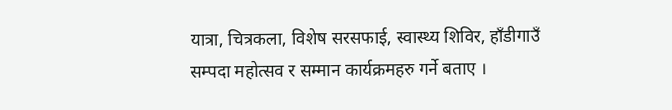यात्रा, चित्रकला, विशेष सरसफाई, स्वास्थ्य शिविर, हाँडीगाउँ सम्पदा महोत्सव र सम्मान कार्यक्रमहरु गर्ने बताए ।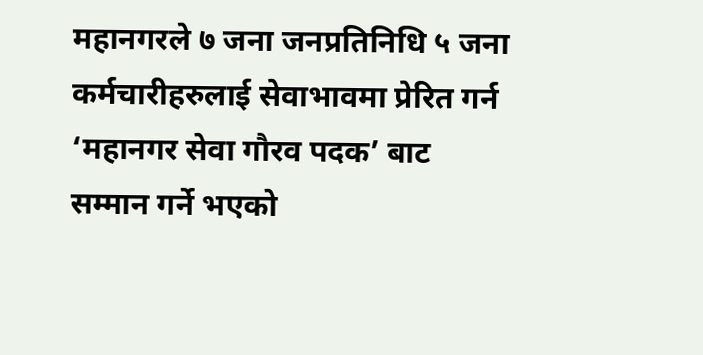महानगरले ७ जना जनप्रतिनिधि ५ जना कर्मचारीहरुलाई सेवाभावमा प्रेरित गर्न ‘महानगर सेवा गौरव पदक’ बाट सम्मान गर्ने भएको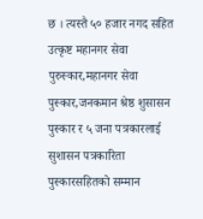छ । त्यस्तै ५० हजार नगद सहित उत्कृष्ट महानगर सेवा पुरुस्कार,महानगर सेवा पुस्कार,जनकमान श्रेष्ठ शुसासन पुस्कार र ५ जना पत्रकारलाई सुशासन पत्रकारिता पुस्कारसहितको सम्मान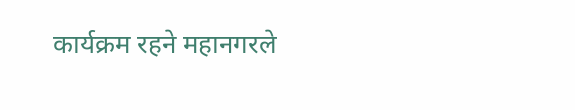कार्यक्रम रहने महानगरले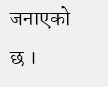जनाएको छ ।